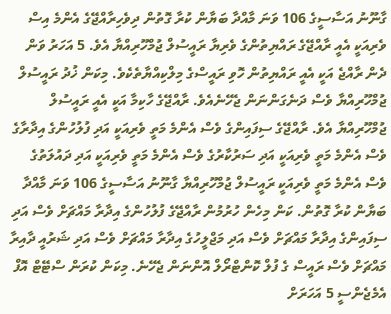ގާނޫނު އަސާސީގެ 106 ވަނަ މާއްދާ ބަޔާން ކުރާ ގޮތުން ދިވެހިރާއްޖޭގެ އެންމެ އިސް ވެރިއަކީ އެއީ ރާއްޖޭގެ ރައްޔިތުންގެ ވެރިޔާ ރައީސުލް ޖުމްހޫރިއްޔާ އެވެ. 5 އަހަރު ވަން ދެން ރާއްޖެ އަކީ އެއީ ރައްޔިތުން ހޮވި ރައީސްގެ މިލްކިއްޔާތެކެވެ. މިކަން ޚުދު ރައީސުލް ޖުމްހޫރިއްޔާ ވެސް ދަނެގަންނަން ޖެހޭނެއެވެ. ރާއްޖޭގެ ހާކިމާ އަކީ އެއީ ރައީސުލް ޖުމްހޫރިއްޔާ އެވެ. ރާއްޖޭގެ ސިފައިންގެ ވެސް އެންމެ މަތީ ވެރިއަކީ އަދި ފުލުހުންގެ އިދާރާގެ ވެސް އެންމެ މަތީ ވެރިއަކީ އަދި ސަރުކާރުގެ ވެސް އެންމެ މަތީ ވެރިއަކީ އަދި ދައުލަތުގެ ވެސް އެންމެ މަތީ ވެރިއަކީ ރައީސުލް ޖުމްހޫރިއްޔާ ގާނޫނު އަސާސީގެ 106 ވަނަ މާއްދާ ބަޔާން ކުރާ ގޮތުން. ކަން މިހެން ހުރުމުން ރާއްޖޭގެ ފުލުހުންގެ އިދާރާ މައްޗަށް ވެސް އަދި ސިފައިންގެ އިދާރާ މައްޗަށް ވެސް އަދި މަޖްލީހުގެ އިދާރާ މައްޗަށް ވެސް އަދި ޝަރުއީ ދާއިރާ މައްޗަށް ވެސް ރައީސް ގެ ފުލް ކޮންޓްރޯލް އޮންނަން ޖެހޭނެ. މިކަން ކުރަން ސްޓޭޓް އޮފް އެމެޖެންސީ 5 އަހަރަށް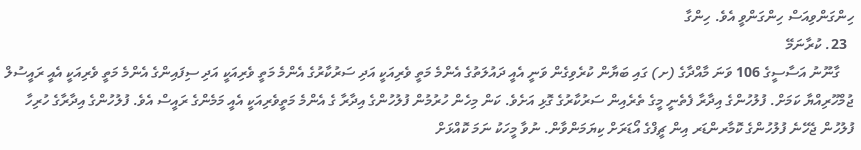ހިންގަންވިއަސް ހިންގަންވީ އެވެ. ހިންގާ
  23. ކުރާނަމޭ
    ގާނޫނު އަސާސީގެ 106 ވަނަ މާއްދާގެ (ށ) ގައި ބަޔާން ކުރެވިގެން ވަނީ އެއީ ދައުލަތުގެ އެންމެ މަތީ ވެރިއަކީ އަދި ސަރުކާރުގެ އެންމެ މަތީ ވެރިއަކީ އަދި ސިފައިންގެ އެންމެ މަތީ ވެރިއަކީ އެއީ ރައީސުލް ޖުމްހޫރިއްޔާ ކަމަށް. ފުލުހުންގެ އިދާރާ ފެތެނީ މީގެ ތެރެއިން ސަރުކާރުގެ ގޮޅި އަށެވެ. ކަން މިހެން ހުރުމުން ފުލުހުންގެ އިދާރާ ގެ އެންމެ މަތީވެރިއަކީ އެއީ މަމެންގެ ރައީސް އެވެ. ފުލުހުންގެ އިދާރާގެ ހުރިހާ ފުލުހުން ޖެހޭނެ ފުލުހުންގެ ކޮމާރންޑަރ އިން ޗީފްގެ އޯޑަރަށް ކިޔަމަންވާން. ނުވާ މީހަކު ނަމަ ކޮއްޅަށް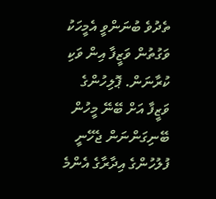ތެދުވެ ބުނަންވީ އެމީހަކު ވަގުތުން ވަޒީފާ އިން ވަކި ކުރާނަން. ޕޮލިހުންގެ ވަޒީފާ އަށް ބޭނޭ މީހުން ބޭނިގަންނަން ޖެހޭނީ ފުލުހުންގެ އިދާރާގެ އެންމެ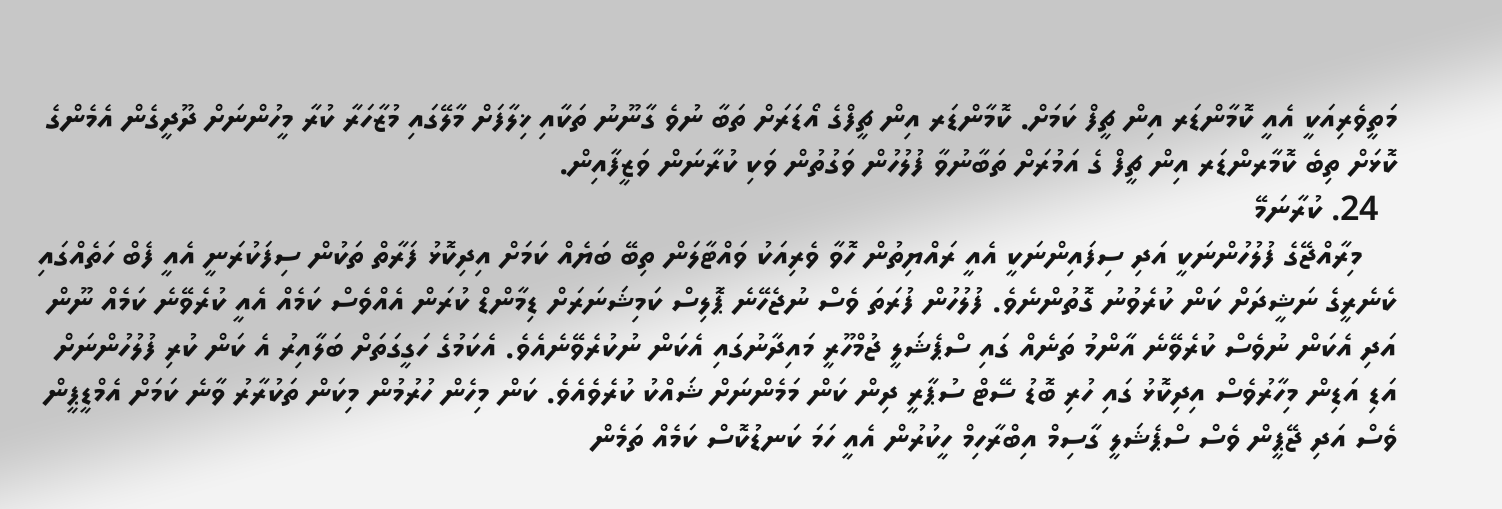މަތީވެރިއަކީ އެއީ ކޮމާންޑަރ އިން ޗީފް ކަމަށް. ކޮމާންޑަރ އިން ޗީފްގެ އޯޑަރަށް ތަބާ ނުވެ ގާނޫނު ތަކާއި ޚިލާފަށް މާލޭގައި މުޒާހަރާ ކުރާ މީހުންނަށް ދޫދީގެން އެމެންގެ ކޮޅަށް ތިބެ ކޮމާރންޑަރ އިން ޗީފް ގެ އަމުރަށް ތަބާނުވާ ފުލުހުން ވަގުތުން ވަކި ކުރާނަން ވަޒީފާއިން.
  24. ކުރާނަމޭ
    މިރާއްޖޭގެ ފުލުހުންނަކީ އަދި ސިފައިންނަކީ އެއީ ރައްޔިތުން ހޮވާ ވެރިއަކު ވައްޓާލަން ތިބޭ ބަޔެއް ކަމަށް އިދިކޮޅު ފަރާތް ތަކުން ސިފަކުރަނީ އެއީ ފެބް ހަތެއްގައި ކެނެރީގެ ނަޝީދަށް ކަން ކުރެވުނު ގޮތުންނެވެ. ފުލުހުން ފުރަތަ ވެސް ނުޖެހޭނެ ޕޮލިސް ކަމިޝަނަރަށް ޑިމާންޑް ކުރަން އެއްވެސް ކަމެއް އެއީ ކުރެވޭނެ ކަމެއް ނޫން އަދި އެކަން ނުވެސް ކުރެވޭނެ އާންމު ތަނެއް ގައި ސްޕެޝަލީ ޖުމްހޫރީ މައިދާނުގައި އެކަން ނުކުރެވޭނެއެވެ. އެކަމުގެ ހަގީގަތަށް ބަލާއިރު އެ ކަން ކުރި ފުލުހުންނަށް އަޑި އަޑިން މިހާރުވެސް އިދިކޮޅު ގައި ހުރި ބޮޑު ސޭޓް ސުޕާރީ ދިން ކަން މަމެންނަށް ޝައްކު ކުރެވެއެވެ. ކަން މިހެން ހުރުމުން މިކަން ތަކުރާރު ވާނެ ކަމަށް އެމްޑީޕީން ވެސް އަދި ޖޭޕީން ވެސް ސްޕެޝަލީ ގާސިމް އިބްރާހިމް ހީކުރުން އެއީ ހަމަ ކަނޑުކޮސް ކަމެއް ތަމެން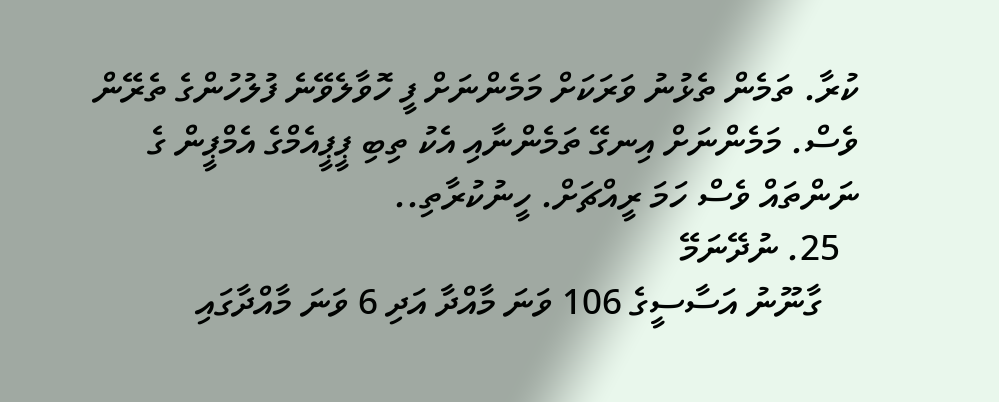ކުރާ. ތަމެން ތެޅުނު ވަރަކަށް މަމެންނަށް ފީ ހޮވާލެވޭނެ ފުލުހުންގެ ތެރޭން ވެސް. މަމެންނަށް އިނގޭ ތަމެންނާއި އެކު ތިބި ޕީޕީއެމްގެ އެމްޕީން ގެ ނަންތައް ވެސް ހަމަ ރީއްޗަށް. ހީނުކުރާތި..
  25. ނުދޭނަމޭ
    ގާނޫނު އަސާސީގެ 106 ވަނަ މާއްދާ އަދި 6 ވަނަ މާއްދާގައި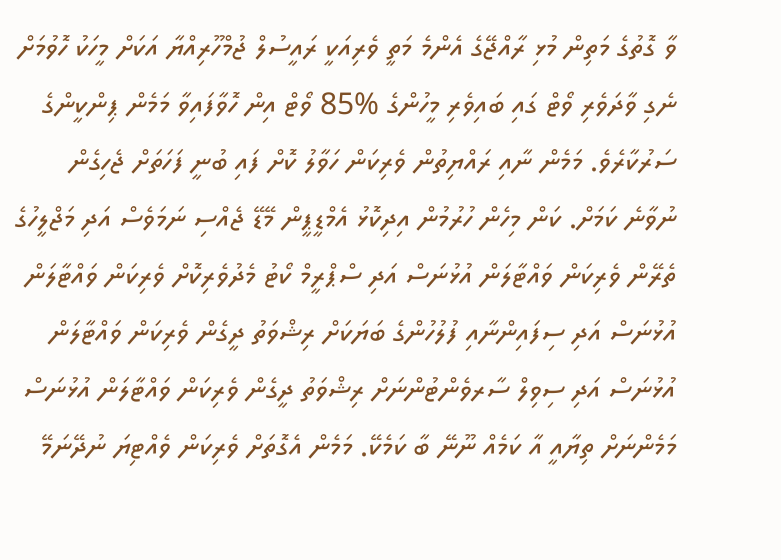ވާ ގޮތުގެ މަތިން މުޅި ރާއްޖޭގެ އެންމެ މަތީ ވެރިއަކީ ރައީސުލް ޖުމްހޫރިއްޔާ އަކަށް މީހަކު ހޮވުމަށް ނެގި ވާދަވެރި ވޯޓް ގައި ބައިވެރި މީހުންގެ %85 ވޯޓް އިން ހޮވާފައިވާ މަމެން ޕިންކީންގެ ސަރުކާރެވެ. މަމެން ނާއި ރައްޔިތުން ވެރިކަން ހަވާލު ކޮށް ފައި ބުނީ ފަހަތަށް ޖެހިގެން ނުވާނެ ކަމަށް. ކަން މިހެން ހުރުމުން އިދިކޮޅު އެމްޑީޕީން މޭޑޭ ޖެއްސި ނަމަވެސް އަދި މަޖްލީހުގެ ތެރޭން ވެރިކަން ވައްޓާލަން އުޅުނަސް އަދި ސްޕްރީމް ކޯޓު މެދުވެރިކޮށް ވެރިކަން ވައްޓާލަން އުޅުނަސް އަދި ސިފައިންނާއި ފުލުހުންގެ ބަޔަކަށް ރިޝްވަތު ދީގެން ވެރިކަން ވައްޓާލަން އުޅުނަސް އަދި ސިވިލް ސާރވެންޓުންނަށް ރިޝްވަތު ދީގެން ވެރިކަން ވައްޓާލަން އުޅުނަސް މަމެންނަށް ތިޔާއީ އާ ކަމެއް ނޫނޭ ބާ ކަމެކޭ. މަމެން އެގޮތަށް ވެރިކަން ވެއްޓިޔަ ނުދޭނަމޭ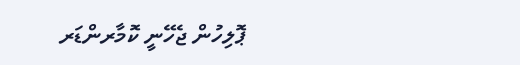ޕޮލިހުން ޖެހޭނީ ކޮމާރންޑަރ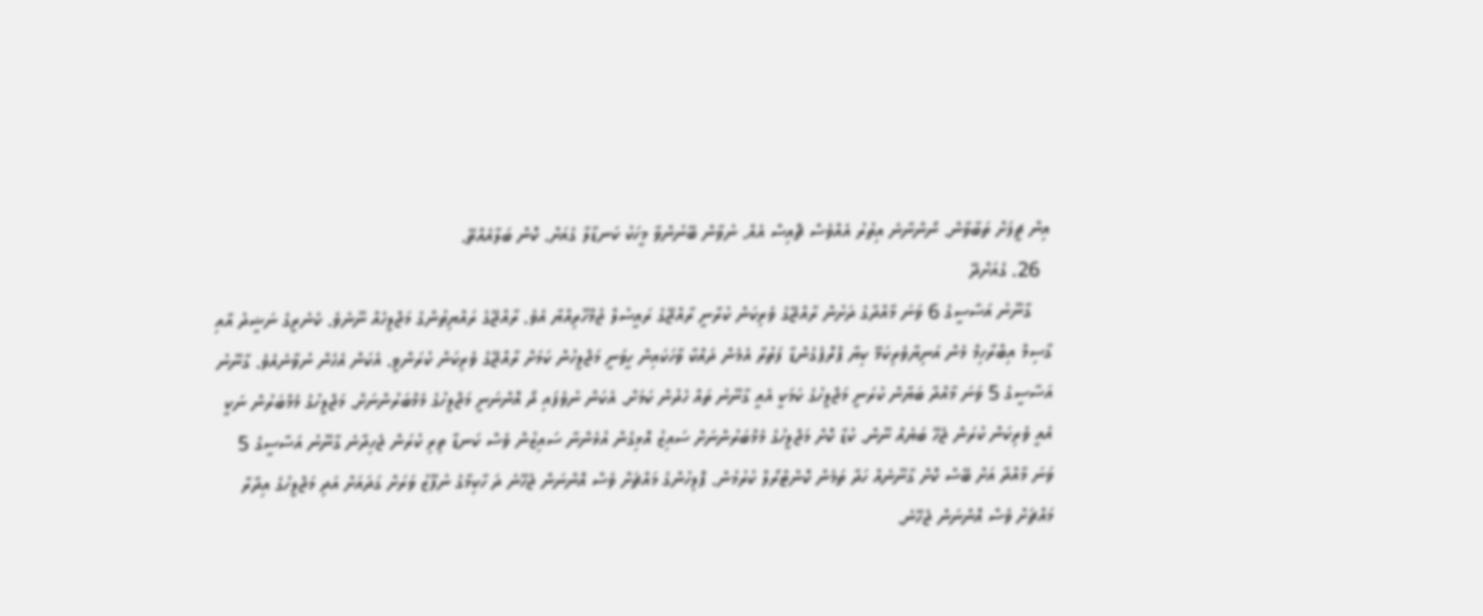އިން ޗީފަށް ތަބާވާން. ނޯންނާނެ އިތުރު އެއްވެސް ޗޮއިސް އެއް. ނުވާން ބޭނުންވާ މީހަކު ކަނޑާލާ ގެއަށް. ކޮން ބަލާއެއްތޭ.
  26. ގެއަށްދޭ
    ގާނޫނު އަސާސީގެ 6 ވަނަ މާއްދާގެ ދަށުން ރާއްޖޭގެ ވެރިކަން ކުރާނީ ރާއްޖޭގެ ރައީސުލް ޖުމްހޫރިއްޔާ އެވެ. ރާއްޖޭގެ ރައްޔިތުންގެ މަޖްލީހެއް ނޫނެވެ. ކެނެރީގެ ނަޝީދު އާއި ގާސިމް އިބްރާހިމް މެން އަނިޔާވެރިކަމޭ ކިޔާ ޕްރޮޕެގެންޑާ ފަތުރާ އެމެން ދައްކާ ވާހަކައިން ހީވަނީ މަޖްލީހުން ކަމަށް ރާއްޖޭގެ ވެރިކަން ކުރަންވީ. އެކަން އެހެން ނުވާނެއެވެ. ގާނޫނު އަސާސީގެ 5 ވަނަ މާއްދާ ބަޔާން ކުރަނީ މަޖްލީހުގެ ކަމަކީ އެއީ ގާނޫނު ތައް ހެދުން ކަމަށް. އެކަން ނުވެފައި ދޯ އޮންނަނީ މަޖްލީހުގެ މެމްބަރުންނަށް. މަޖްލީހުގެ މެމްބަރުން ނަކީ އެއީ ވެރިކަން ކުރަން ޖެހޭ ބަޔެއް ނޫން. ކުޑާ ކޮށް މަޖްލީހުގެ މެމްބަރުންނަށް ސައިޒު އޮޅިގެން އުޅެންނާ ސައިޒުން ވެސް ކަނޑާ ތިރި ކުރަން ޖެހިދާނެ ގާނޫނު އަސާސީގެ 5 ވަނަ މާއްދާ އަށް ބޭސް ކޮށް ގާނޫނެއް ހަދާ ތަމެން ކޮންޓްރޯލް ކުރުމުން. ޕޮލިހުންގެ މައްޗަށް ވެސް އޮންނަން ޖެހޭނެ ދަ ހާކިމާގެ ނުފޫޒު ވަރަށް ގަދައަށް އަދި މަޖްލީހުގެ އިދާރާ މައްޗަށް ވެސް އޮންނަން ޖެހޭނެ.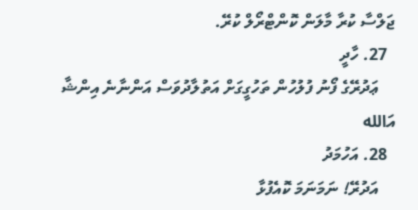ޖަލްސާ ކުރާ މާލަން ކޮންޓްރޯލް ކުރޭ.
  27. ހާދީ
    ޢަދުރޭގެ ފޯނު ފުލުހުން ތަހުގީގަށް އަތުލާދުވަސް އަންނާނެ އިންޝާ އަالله
  28. އަހުމަދު
    އަދުރޭ! ނަމަނަމަ ކޮއެފުޅާ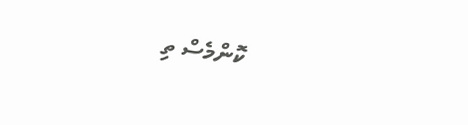ކޮންމެސް ތި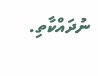ނުދައްކާތި.